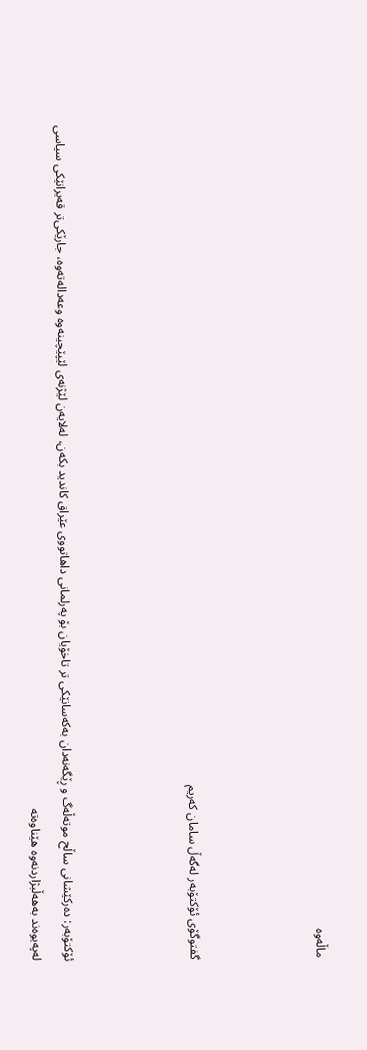ماڵه‌وه



گفتوگۆی ئۆکتۆبه‌ر له‌گه‌ڵ سامان كه‌ریم



ئۆكتۆبه‌ر: ده‌ركێشانی‌ ساڵح موته‌ڵه‌گ و ڕێگه‌نه‌دان به‌كه‌سانێكی‌ تر تاخۆیان بۆ په‌رلمانی‌ داهاتووی‌ عێراق كاندید بكه‌ن، له‌لایه‌ن لێژنه‌ی‌ لێپێچینه‌وه‌ وعه‌داله‌ته‌وه‌، جارێكی‌تر قه‌یرانێكی‌ سیاسی‌ له‌په‌یوه‌ند به‌هه‌ڵبژاردنه‌وه‌ هێناوه‌ته‌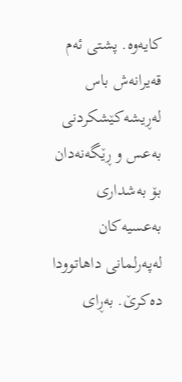كایه‌وه‌. پشتی‌ ئه‌م قه‌یرانه‌ش باس له‌ڕیشه‌كێشكردنی‌ به‌عس و ڕێگه‌نه‌دان بۆ به‌شداری‌ به‌عسیه‌كان له‌په‌رلمانی‌ داهاتوودا ده‌كرێ‌. به‌ڕای‌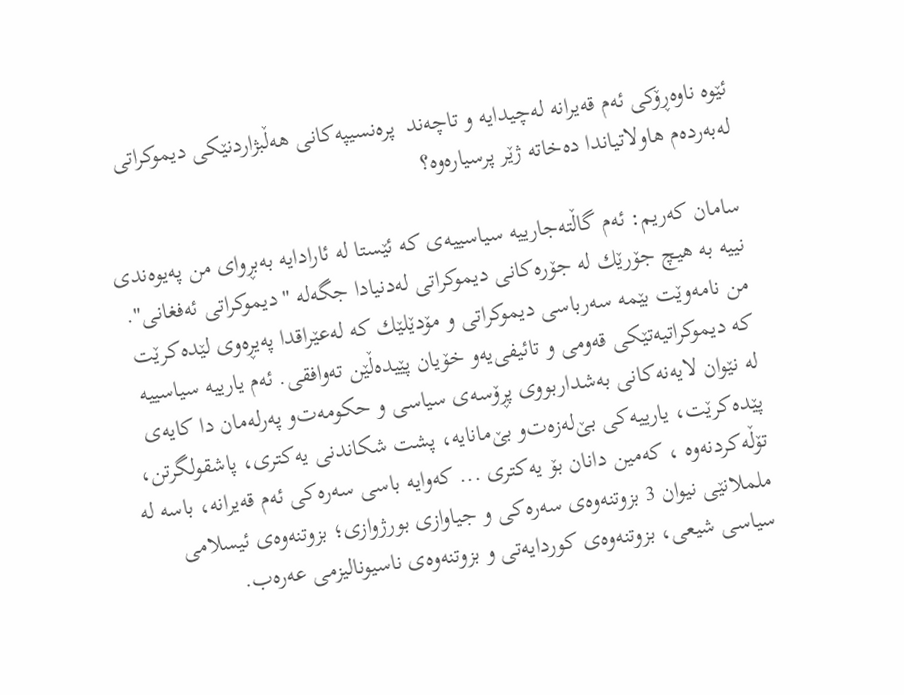ئێوه‌ ناوه‌ڕۆكی‌ ئه‌م قه‌یرانه‌ له‌چیدایه‌ و تاچه‌ند  پره‌نسیپه‌كانی‌ هه‌ڵبژاردنێكی‌ دیموكراتی‌ له‌به‌رده‌م هاولاتیاندا ده‌خاته‌ ژێر پرسیاره‌وه‌؟

سامان كه‌ریم: ئه‌م گاڵته‌جارییه‌ سیاسییه‌ی‌ كه‌ ئێستا له‌ ئارادایه‌ به‌بڕوای‌ من په‌یوه‌ندی‌ نییه‌ به‌ هیچ جۆرێك له‌ جۆره‌كانی‌ دیموكراتی‌ له‌دنیادا جگه‌له‌ "دیموكراتی‌ ئه‌فغانی". من نامه‌وێت بێمه‌ سه‌رباسی‌ دیموكراتی‌ و مۆدێلێك كه‌ له‌عێراقدا په‌یڕه‌وی‌ لێده‌كرێت كه‌ دیموكراتیه‌تێكی‌ قه‌ومی‌ ‌و تائیفی‌یه‌‌و خۆیان پێیده‌ڵێن ته‌وافقی‌. ئه‌م یارییه‌ سیاسییه‌ له‌ نێوان لایه‌نه‌كانی‌ به‌شداربووی‌ پڕۆسه‌ی‌ سیاسی‌ ‌و حكومه‌ت‌و په‌رله‌مان دا كایه‌ی‌ پێده‌كرێت، یارییه‌كی‌ بێ‌له‌زه‌ت‌و بێ‌مانایه‌، پشت شكاندنی‌ یه‌كتری‌، پاشقولگرتن، تۆڵه‌كردنه‌وه‌ ، كه‌مین دانان بۆ یه‌كتری‌ ... كه‌وایه‌ باسی‌ سه‌ره‌كی‌ ئه‌م قه‌یرانه‌، باسه‌ له‌ ململانێی‌ نیوان 3 بزوتنه‌وه‌ی‌ سه‌ره‌كی‌ ‌و جیاوازی‌ بورژوازی‌؛ بزوتنه‌وه‌ی‌ ئیسلامی‌ سیاسی‌ شیعی‌، بزوتنه‌وه‌ی‌ كوردایه‌تی‌ ‌و بزوتنه‌وه‌ی‌ ناسیونالیزمی‌ عه‌ره‌ب.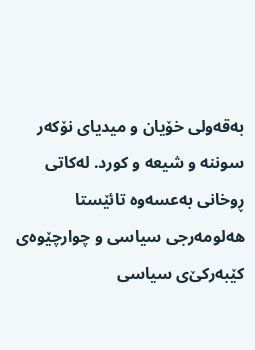به‌قه‌ولی‌ خۆیان ‌و میدیای‌ نۆكه‌ر سوننه‌ ‌و شیعه‌ و كورد. له‌كاتی‌ ڕوخانی‌ به‌عسه‌وه‌ تائێستا هه‌لومه‌رجی‌ سیاسی‌ ‌و چوارچێوه‌ی‌ كێبه‌ركێ‌ی‌ سیاسی‌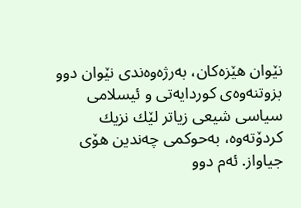نێوان هێزه‌كان، به‌رژه‌وه‌ندی‌ نێوان دوو بزوتنه‌وه‌ی‌ كوردایه‌تی‌ ‌و ئیسلامی‌ سیاسی‌ شیعی‌ زیاتر لێك نزیك كردۆته‌وه‌، به‌حوكمی‌ چه‌ندین هۆی‌ جیاواز. ئه‌م دوو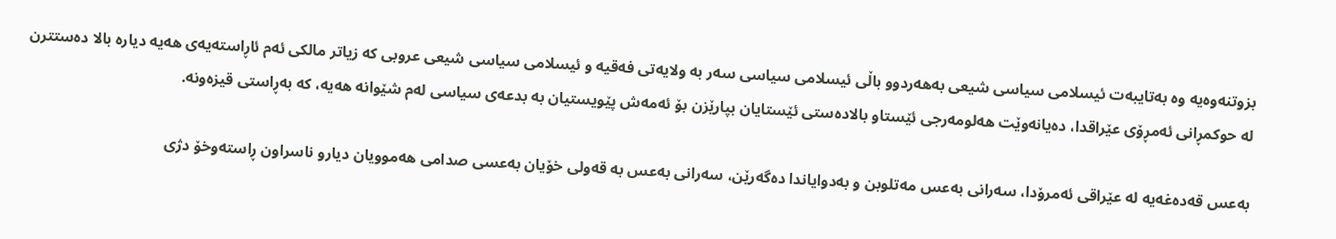بزوتنه‌وه‌یه‌ وه‌ به‌تایبه‌ت ئیسلامی‌ سیاسی‌ شیعی‌ به‌هه‌ردوو باڵی‌ ئیسلامی‌ سیاسی‌ سه‌ر به‌ ولایه‌تی‌ فه‌قیه‌ و ئیسلامی‌ سیاسی‌ شیعی‌ عروبی‌ كه‌ زیاتر مالكی‌ ئه‌م ئاڕاسته‌یه‌ی‌ هه‌یه‌ دیاره‌ بالا ده‌ستترن له‌ حوكمڕانی‌ ئه‌مڕۆی‌ عێراقدا، ده‌یانه‌وێت هه‌لومه‌رجی‌ ئێستا‌و بالاده‌ستی‌ ئێستایان بپارێزن بۆ ئه‌مه‌ش پێویستیان به‌ بدعه‌ی‌ سیاسی‌ له‌م شێوانه‌ هه‌یه‌، كه‌ به‌ڕاستی‌ قیزه‌ونه‌.

به‌عس قه‌ده‌غه‌یه‌ له‌ عێراقی‌ ئه‌مرۆدا، سه‌رانی‌ به‌عس مه‌تلوبن ‌و به‌دوایاندا ده‌گه‌رێن، سه‌رانی‌ به‌عس به‌ قه‌ولی‌ خۆیان به‌عسی‌ صدامی‌ هه‌موویان دیارو ناسراون ڕاسته‌وخۆ دژی‌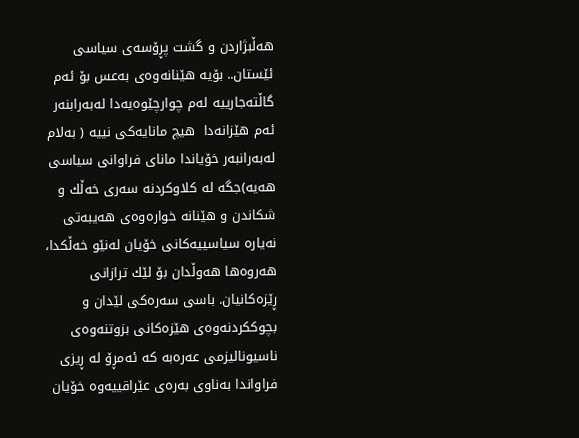هه‌ڵبژاردن ‌و گشت پڕۆسه‌ی‌ سیاسی‌ ئێستان.. بۆیه‌ هێنانه‌وه‌ی‌ به‌عس بۆ ئه‌م گاڵته‌جارییه‌ له‌م چوارچێوه‌یه‌دا له‌به‌رابنه‌ر ئه‌م هێزانه‌دا  هیچ مانایه‌كی‌ نییه‌ ( به‌لام له‌به‌رانبه‌ر خۆیاندا مانای‌ فراوانی‌ سیاسی‌ هه‌یه‌)جگه‌ له‌ كلاوكردنه‌ سه‌ری‌ خه‌ڵك و شكاندن ‌و هێنانه‌ خواره‌وه‌ی‌ هه‌یبه‌تی‌ نه‌یاره‌ سیاسییه‌كانی‌ خۆیان له‌نێو خه‌ڵكدا، هه‌روه‌ها هه‌وڵدان بۆ لێك ترازانی‌ ڕێزه‌كانیان. باسی‌ سه‌ره‌كی‌ لێدان ‌و بچوككردنه‌وه‌ی‌ هێزه‌كانی‌ بزوتنه‌وه‌ی‌ ناسیونالیزمی‌ عه‌ره‌به‌ كه‌ ئه‌مڕۆ له‌ ڕیزی‌ فراواندا به‌ناوی‌ به‌ره‌ی‌ عێراقییه‌وه‌ خۆیان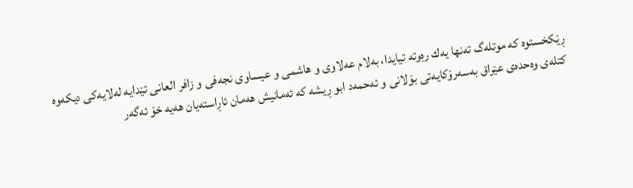ڕێكخستوه‌ كه‌ موتله‌گ ته‌نها یه‌ك ره‌ِوته‌ تیایدا، به‌لام عه‌لاوی‌ ‌و هاشمی‌ ‌و عیساوی‌ نجه‌فی‌ ‌و زافر العانی تێدایه‌ له‌لایه‌كی‌ دیكه‌وه‌ كتله‌ی‌ وه‌حده‌ی‌ عێراق به‌سه‌رۆكایه‌تی‌ بۆلانی‌ ‌و ئه‌حمه‌د ابو ڕیشه‌ كه‌ ئه‌مانیش هه‌مان ئاڕاسته‌یان هه‌یه‌ خۆ ئه‌گه‌ر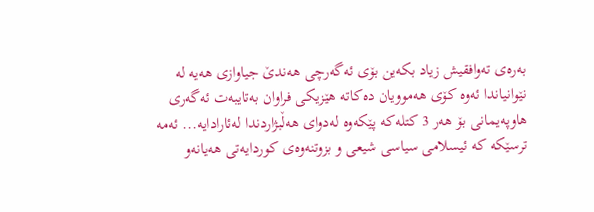به‌ره‌ی‌ ته‌وافقیش زیاد بكه‌ین بۆی‌ ئه‌گه‌رچی‌ هه‌ندێ‌ جیاوازی‌ هه‌یه‌ له‌ نێوانیاندا ئه‌وه‌ كۆی‌ هه‌موویان ده‌كاته‌ هێزیكی‌ فراوان به‌تایبه‌ت ئه‌گه‌ری‌ هاوپه‌یمانی‌ بۆ هه‌ر 3 كتله‌كه‌ پێكه‌وه‌ له‌دوای‌ هه‌ڵبژاردندا له‌ئارادایه‌... ئه‌مه‌ ترسێكه‌ كه‌ ئیسلامی‌ سیاسی‌ شیعی‌ ‌و بزوتنه‌وه‌ی‌ كوردایه‌تی‌ هه‌یانه‌‌و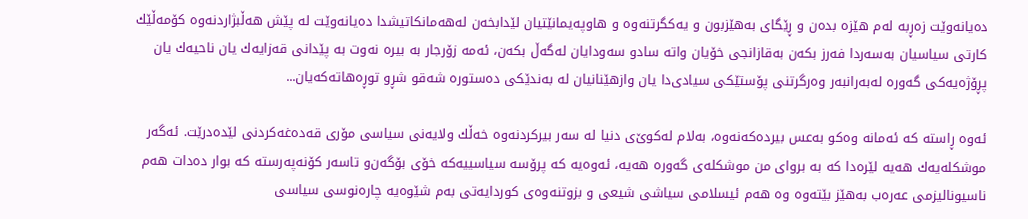ده‌یانه‌وێت زه‌ڕبه‌ له‌م هێزه‌ بده‌ن ‌و ڕێگای‌ به‌هێزبون ‌و یه‌كگرتنه‌وه‌ و هاوپه‌یمانێتیان لێدابخه‌ن له‌هه‌مانكاتیشدا ده‌یانه‌وێت له‌ پێش هه‌ڵبژاردنه‌وه‌ كۆمه‌ڵێك كارتی سیاسیان به‌سه‌ردا فه‌رز بكه‌ن به‌قازانجی‌ خۆیان واته‌ سادو سه‌ودایان له‌گه‌ڵ بكه‌ن، ئه‌مه‌ زۆرجار به‌ بیره‌ نه‌وت به‌ پێدانی‌ قه‌زایه‌ك یان ناحیه‌ك یان پڕۆژه‌یه‌كی‌ گه‌وره‌ له‌به‌رانبه‌ر وه‌رگرتنی‌ پۆستێكی‌ سیادی‌دا یان وازهێنانیان له‌ به‌ندێكی‌ ده‌ستوره‌ شه‌قو شڕو توڕه‌هاته‌كه‌یان...

ئه‌وه‌ ڕاسته‌ كه‌ ئه‌مانه‌ وه‌كو به‌عس بیرده‌كه‌نه‌وه‌، به‌لام له‌كوێ‌ی‌ دنیا له‌ سه‌ر بیركردنه‌وه‌ خه‌ڵك ولایه‌نی‌ سیاسی‌ مۆری‌ قه‌ده‌غه‌كردنی‌ لێده‌درێت. ئه‌گه‌ر موشكله‌یه‌ك هه‌یه‌ لێره‌دا كه‌ به‌ بروای‌ من موشكله‌ی‌ گه‌وره‌ هه‌یه‌، ئه‌وه‌یه‌ كه‌ پرۆسه‌ سیاسییه‌كه‌ خۆی‌ بۆگه‌ن‌و تاسه‌ر كۆنه‌په‌رسته‌ كه‌ بوار ده‌دات هه‌م ناسیونالیزمی‌ عه‌ره‌ب به‌هێز بێته‌وه‌ وه‌ هه‌م ئیسلامی‌ سیاشی‌ شیعی‌ ‌و بزوتنه‌وه‌ی‌ كوردایه‌تی‌ به‌م شێوه‌یه‌ چاره‌نوسی‌ سیاسی‌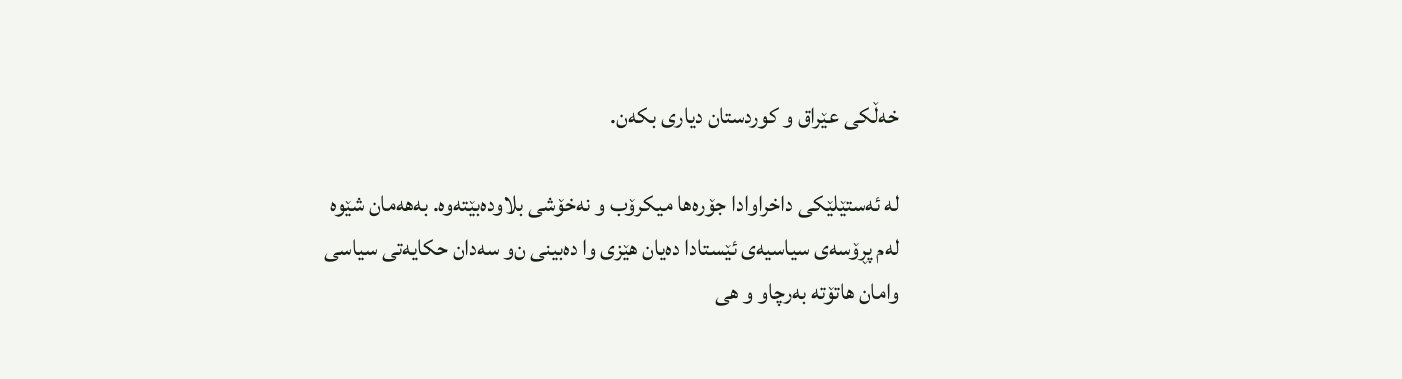خه‌ڵكی‌ عێراق ‌و كوردستان دیاری‌ بكه‌ن.

له‌ ئه‌ستێلێكی‌ داخراوادا جۆره‌ها میكرۆب ‌و نه‌خۆشی‌ بلاوده‌بێته‌وه‌. به‌هه‌مان شێوه‌ له‌م پڕۆسه‌ی‌ سیاسیه‌ی‌ ئێستادا ده‌یان هێزی‌ وا ده‌بینی ن‌و سه‌دان حكایه‌تی‌ سیاسی‌ وامان هاتۆته‌ به‌رچاو و هی‌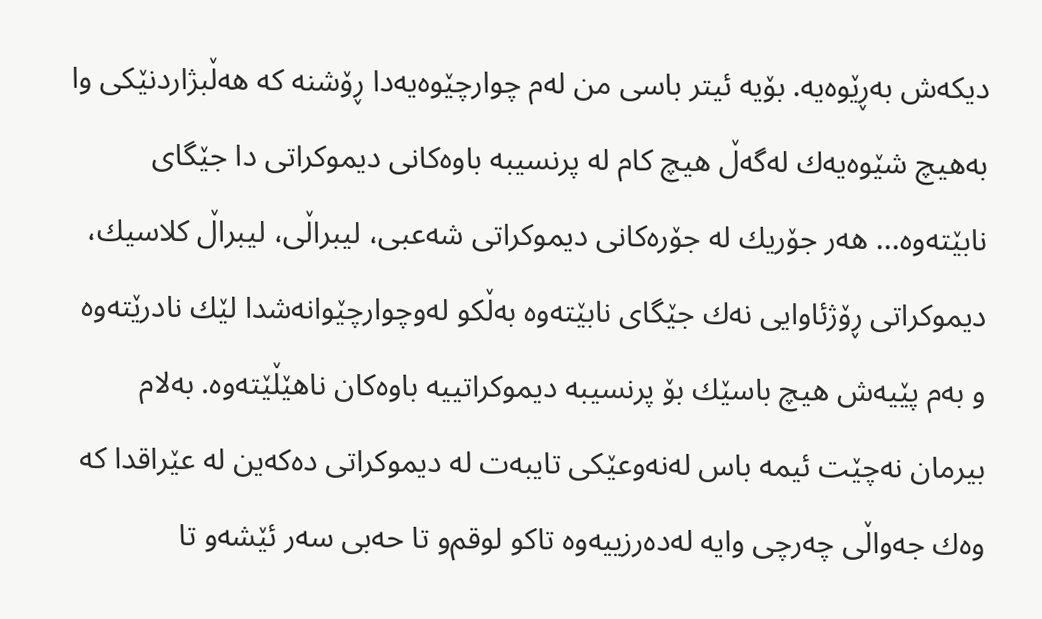دیكه‌ش به‌ڕێوه‌یه‌. بۆیه‌ ئیتر باسی‌ من له‌م چوارچێوه‌یه‌دا ڕۆشنه‌ كه‌ هه‌ڵبژاردنێكی‌ وا به‌هیچ شێوه‌یه‌ك له‌گه‌ڵ هیچ كام له‌ پرنسیبه‌ باوه‌كانی‌ دیموكراتی‌ دا جێگای‌ نابێته‌وه‌... هه‌ر جۆریك له‌ جۆره‌كانی‌ دیموكراتی‌ شه‌عبی‌، لیبراڵی‌، لیبراڵ كلاسیك، دیموكراتی‌ ڕۆژئاوایی‌ نه‌ك جێگای‌ نابێته‌وه‌ به‌ڵكو له‌وچوارچێوانه‌شدا لێك نادرێته‌وه‌ و به‌م پێیه‌ش هیچ باسێك بۆ پرنسیبه‌ دیموكراتییه‌ باوه‌كان ناهێڵێته‌وه‌. به‌لام بیرمان نه‌چێت ئیمه‌ باس له‌نه‌وعێكی‌ تایبه‌ت له‌ دیموكراتی‌ ده‌كه‌ین له‌ عێراقدا كه‌ وه‌ك جه‌واڵی‌ چه‌رچی‌ وایه‌ له‌ده‌رزییه‌وه‌ تاكو لوقم‌و تا حه‌بی‌ سه‌ر ئێشه‌و تا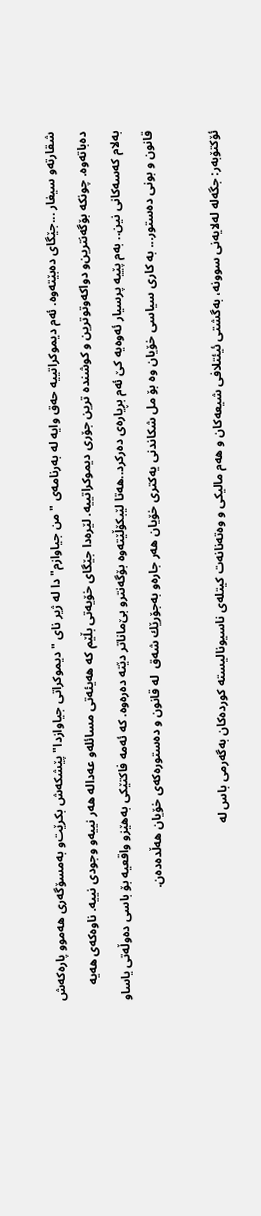شقارته‌و سیغار ...جێگای‌ ده‌بێته‌وه‌. ئه‌م دیموكراتییه‌ حه‌ق وایه‌ له‌ به‌رنامه‌ی‌ " من جیاوازم"دا له‌ ژیر نای‌ "دیموكراتی‌ جیاوازدا" پێشكه‌ش بكرێت‌و به‌مسۆگه‌ری‌ هه‌موو پاره‌كه‌ش ده‌باته‌وه‌. چونكه‌ بۆگه‌نترین‌و دواكه‌وتوترین ‌و كوشنده‌ ترین جۆری‌ دیموكراتییه‌. لێره‌دا جێگای‌ خۆیه‌تی‌ بڵێم كه‌ هه‌یئه‌تی‌ مسائله‌و عه‌داله‌ هه‌ر نییه‌و وجودی‌ نییه‌. ناوه‌كه‌ی‌ هه‌یه‌ به‌لام كه‌سه‌كانی‌ نین.. به‌م پێیه‌ پرسیار ئه‌وه‌یه‌ كێ‌ ئه‌م بڕیاره‌ی‌ ده‌ركرد..هه‌تا لێبكۆڵێته‌وه‌ بۆگه‌نترو بێ‌ماناتر دێته‌ ده‌ره‌وه‌. كه‌ ئه‌مه‌ فاكتێكی‌ به‌هێزو واقعیه‌ بۆ باسی‌ ده‌وڵه‌تی‌ یاساو قانون و بونی‌ ده‌ستور... به‌ كاری‌ سیاسی‌ خۆیان وه‌ بۆ مل شكاندنی‌ یه‌كتری‌ خۆیان هه‌ر جاره‌و به‌جۆرێك شه‌ق  له‌ قانون ‌و ده‌ستوره‌كه‌ی‌ خۆیان هه‌ڵده‌ده‌ن.

ئۆكتۆبه‌ر: جگه‌له‌ له‌لایه‌نی‌ سوونه‌، به‌گشتی‌ ئیئتلافی‌ شیعه‌كان و هه‌م مالیكی‌ و وه‌ته‌نانه‌ت كیتله‌ی‌ ناسیونالیسته‌ كورده‌كان به‌گه‌رمی‌ باس له‌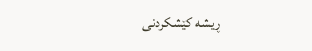ڕیشه‌ كێشكردنی‌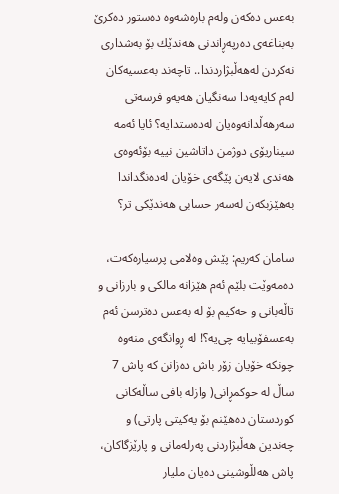به‌عس ده‌كه‌ن وله‌م باره‌شه‌وه‌ ده‌ستور ده‌كرێ‌ به‌بناغه‌ی‌ ده‌رپه‌ڕاندنی‌ هه‌ندێك بۆ به‌شداری‌ نه‌كردن له‌هه‌ڵبژاردندا.. تاچه‌ند به‌عسیه‌كان له‌م كایه‌یه‌دا سه‌نگیان هه‌یه‌و فرسه‌تی‌ سه‌رهه‌ڵدانه‌وه‌یان له‌ده‌ستدایه‌؟ ئایا ئه‌مه‌ سیناریۆی‌ دوژمن داتاشین نییه‌ بۆئه‌وه‌ی‌ هه‌ندی‌ لایه‌ن پێگه‌ی‌ خۆیان له‌ده‌نگداندا به‌هێزبكه‌ن له‌سه‌ر حسابی‌ هه‌ندێكی‌ تر؟

سامان كه‌ریم: پێش وه‌لامی‌ پرسیاره‌كه‌ت، ده‌مه‌وێت بلێم ئه‌م هێزانه‌ مالكی‌ و بارزانی‌ ‌و تاڵه‌بانی‌ ‌و حه‌كیم بۆ له‌ به‌عس ده‌ترسن ئه‌م به‌عسفۆبیایه‌ چی‌یه‌؟! له‌ ڕوانگه‌ی‌ منه‌وه‌ چونكه‌ خۆیان زۆر باش ده‌زانن كه‌ پاش 7 ساڵ له‌ حوكمڕانی‌( وازله‌ بافی‌ ساڵه‌كانی‌ كوردستان ده‌هێنم بۆ یه‌كیتی‌ پارتی‌) و چه‌ندین هه‌ڵبژاردنی‌ په‌رله‌مانی‌ و پارێزگاكان، پاش هه‌لڵوشینی‌ ده‌یان ملیار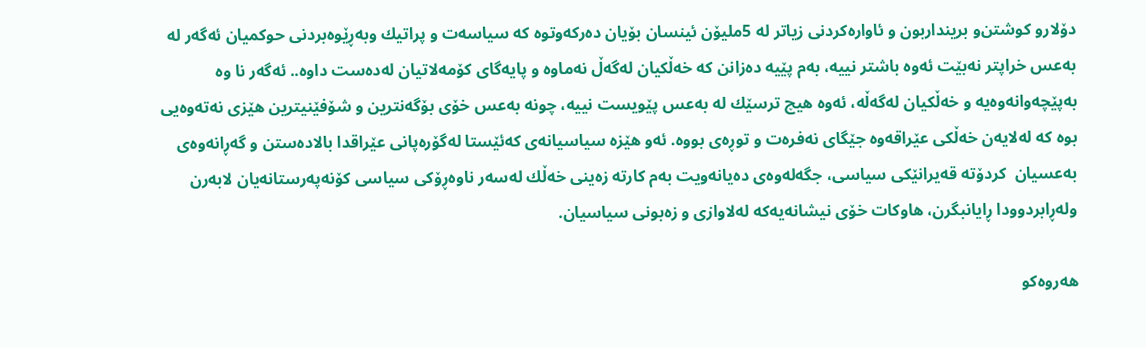دۆلارو كوشتن‌و برینداربون ‌و ئاواره‌كردنی‌ زیاتر له‌ 5ملیۆن ئینسان بۆیان ده‌ركه‌وتوه‌ كه‌ سیاسه‌ت ‌و پراتیك ‌وبه‌ڕێوه‌بردنی‌ حوكمیان ئه‌گه‌ر له‌ به‌عس خراپتر نه‌بێت ئه‌وه‌ باشتر نییه‌، به‌م پێیه‌ ده‌زانن كه‌ خه‌ڵكیان له‌گه‌ڵ نه‌ماوه‌ و پایه‌گای‌ كۆمه‌لاتیان له‌ده‌ست داوه‌.. ئه‌گه‌ر نا وه‌ به‌پێچه‌وانه‌وه‌یه‌ و خه‌ڵكیان له‌گه‌ڵه‌، ئه‌وه‌ هیچ ترسێك له‌ به‌عس پێویست نییه‌، چونه‌ به‌عس خۆی‌ بۆگه‌نترین و شۆفێنیترین هێزی‌ نه‌ته‌وه‌یی‌ بوه‌ كه‌ له‌لایه‌ن خه‌ڵكی‌ عێراقه‌وه‌ جێگای‌ نه‌فره‌ت ‌و توڕه‌ی‌ بووه‌. ئه‌و هێزه‌ سیاسیانه‌ی‌ كه‌ئێستا له‌گۆره‌پانی‌ عێراقدا بالاده‌ستن و گه‌ڕانه‌وه‌ی‌ به‌عسیان  كردۆته‌ قه‌یرانێكی‌ سیاسی‌، جگه‌له‌وه‌ی‌ ده‌یانه‌ویت به‌م كارته‌ زه‌ینی‌ خه‌ڵك له‌سه‌ر ناوه‌ڕۆكی‌ سیاسی كۆنه‌په‌رستانه‌یان لابه‌رن وله‌ڕابردوودا ڕایانبگرن، هاوكات خۆی‌ نیشانه‌یه‌كه‌ له‌لاوازی‌ و زه‌بونی سیاسیان.

هه‌روه‌كو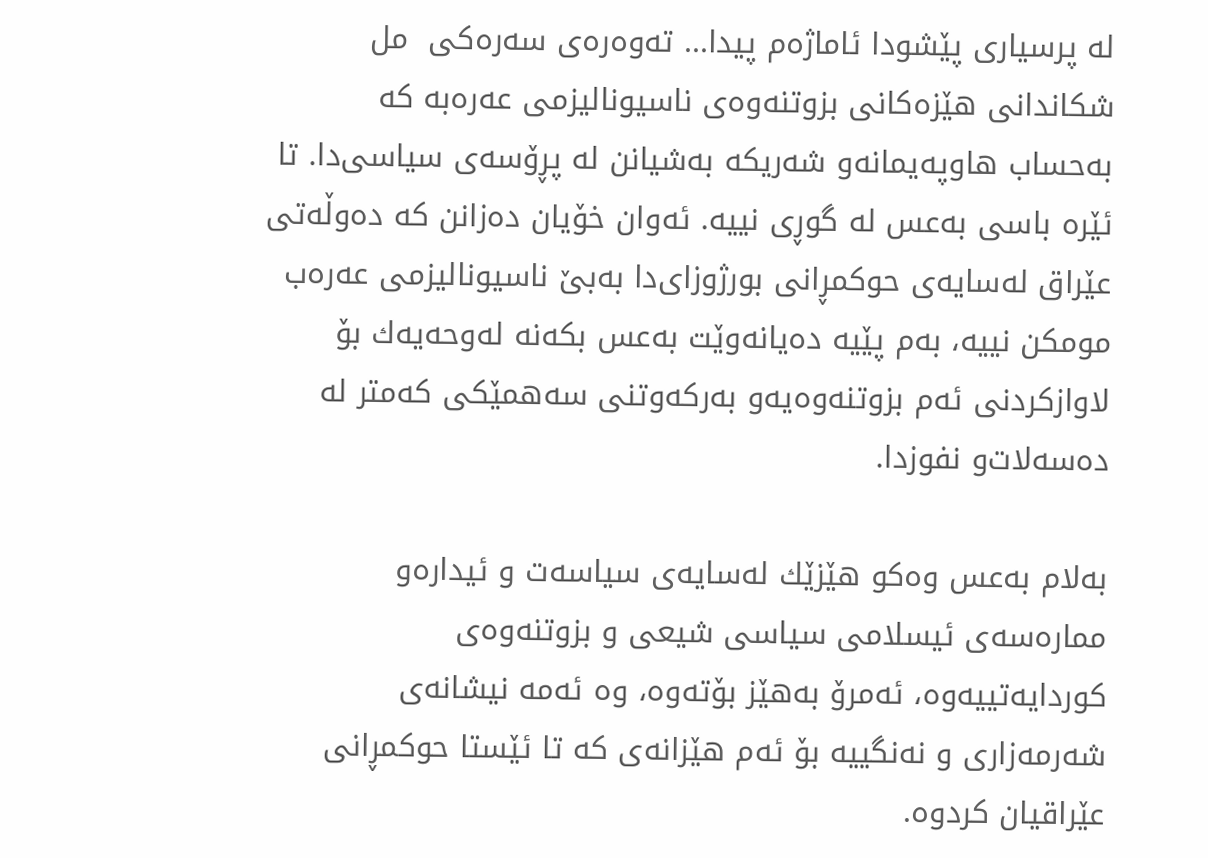له‌ پرسیاری‌ پێشودا ئاماژه‌م پیدا... ته‌وه‌ره‌ی‌ سه‌ره‌كی‌  مل شكاندانی‌ هێزه‌كانی‌ بزوتنه‌وه‌ی‌ ناسیونالیزمی‌ عه‌ره‌به‌ كه‌ به‌حساب هاوپه‌یمانه‌و شه‌ریكه‌ به‌شیانن له‌ پڕۆسه‌ی‌ سیاسی‌دا. تا ئێره‌ باسی‌ به‌عس له‌ گوڕی‌ نییه‌. ئه‌وان خۆیان ده‌زانن كه‌ ده‌وڵه‌تی‌ عێراق له‌سایه‌ی‌ حوكمڕانی‌ بورژوزای‌دا به‌بێ‌ ناسیونالیزمی‌ عه‌ره‌ب مومكن نییه‌، به‌م پێیه‌ ده‌یانه‌وێت به‌عس بكه‌نه‌ له‌وحه‌یه‌ك بۆ لاوازكردنی‌ ئه‌م بزوتنه‌وه‌یه‌و به‌ركه‌وتنی‌ سه‌همێكی‌ كه‌متر له‌ ده‌سه‌لات‌و نفوزدا.

به‌لام به‌عس وه‌كو هێزێك له‌سایه‌ی‌ سیاسه‌ت ‌و ئیداره‌و مماره‌سه‌ی‌ ئیسلامی‌ سیاسی‌ شیعی‌ ‌و بزوتنه‌وه‌ی‌ كوردایه‌تییه‌وه‌، ئه‌مرۆ به‌هێز بۆته‌وه‌، وه‌ ئه‌مه‌ نیشانه‌ی‌ شه‌رمه‌زاری‌ ‌و نه‌نگییه‌ بۆ ئه‌م هێزانه‌ی‌ كه‌ تا ئێستا حوكمڕانی‌ عێراقیان كردوه‌.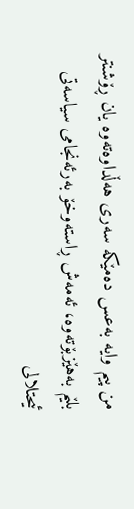من پیم وایه‌ به‌عس ده‌مێكه‌ سه‌ری‌ هه‌ڵداوه‌ته‌وه‌ یان ڕۆشنتر بلێم به‌هێزبۆته‌وه‌، ئه‌مه‌ش ڕاسته‌وخۆ به‌رئه‌نجامی‌ سیاسه‌تی‌ ئیحتلالی‌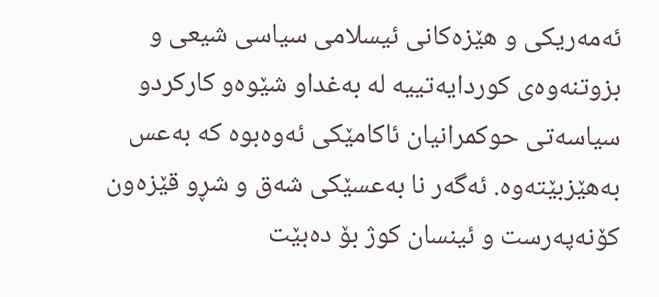ئه‌مه‌ریكی‌ ‌و هێزه‌كانی‌ ئیسلامی‌ سیاسی‌ شیعی‌ و بزوتنه‌وه‌ی‌ كوردایه‌تییه‌ له‌ به‌غداو شێوه‌و كاركردو سیاسه‌تی‌ حوكمرانیان ئاكامێكی‌ ئه‌وه‌بوه‌ كه‌ به‌عس به‌هێزبێته‌وه‌. ئه‌گه‌ر نا به‌عسێكی‌ شه‌ق ‌و شڕو قێزه‌ون كۆنه‌په‌رست ‌و ئینسان كوژ بۆ ده‌بێت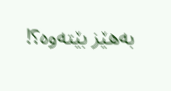به‌هێز بێته‌وه‌؟!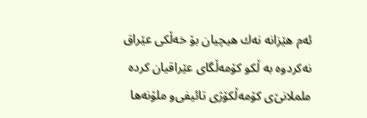ئه‌م هێزانه‌ نه‌ك هیچیان بۆ خه‌ڵكی‌ عێراق نه‌كردوه‌ به‌ ڵكو كۆمه‌ڵگای‌ عێراقیان كرده‌ ململانێ‌ی‌ كۆمه‌ڵكۆژی‌ تائیفی‌‌و ملۆنه‌ها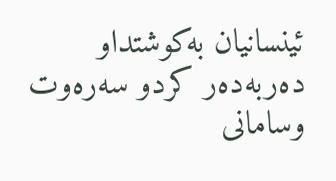ئینسانیان به‌كوشتداو ده‌ربه‌ده‌ر كردو سه‌ره‌وت وسامانی‌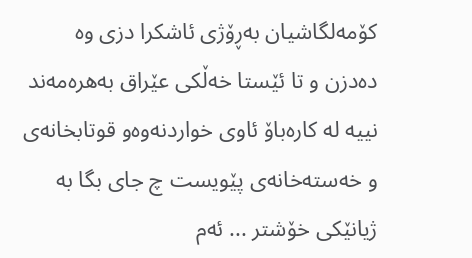كۆمه‌لگاشیان به‌ڕۆژی‌ ئاشكرا دزی‌ وه‌ ده‌دزن ‌و تا ئێستا خه‌ڵكی‌ عێراق به‌هره‌مه‌ند نییه‌ له‌ كاره‌باۆ ئاوی‌ خواردنه‌وه‌و قوتابخانه‌ی‌ و خه‌سته‌خانه‌ی‌ پێویست چ جای‌ بگا به‌ ژیانێكی‌ خۆشتر ... ئه‌م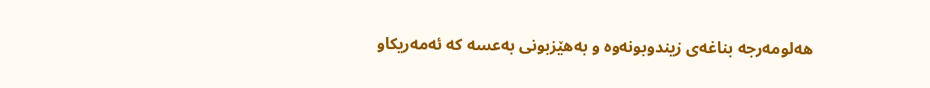هه‌لومه‌رجه‌ بناغه‌ی‌ زیندوبونه‌وه‌ و به‌هێزبونی‌ به‌عسه‌ كه‌ ئه‌مه‌ریكاو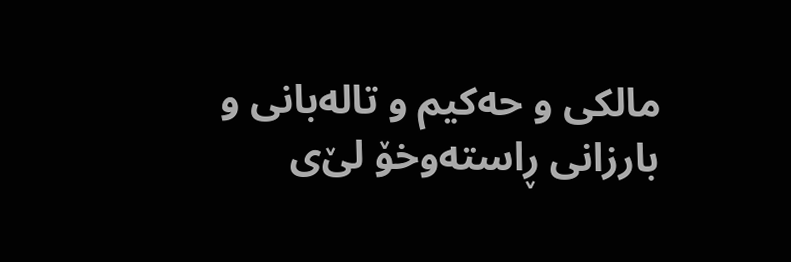مالكی‌ ‌و حه‌كیم ‌و تاله‌بانی‌ ‌و بارزانی‌ ڕاسته‌وخۆ لێ‌ی‌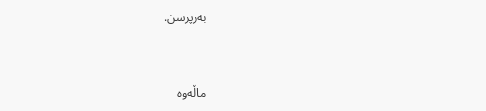به‌رپرسن.



ماڵه‌وه